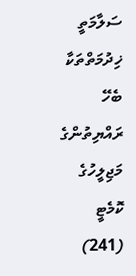ސަލާމަތީ ޚިދުމަތްތަކާ ބެހޭ ރައްޔިތުންގެ މަޖިލީހުގެ ކޮމެޓީ (241)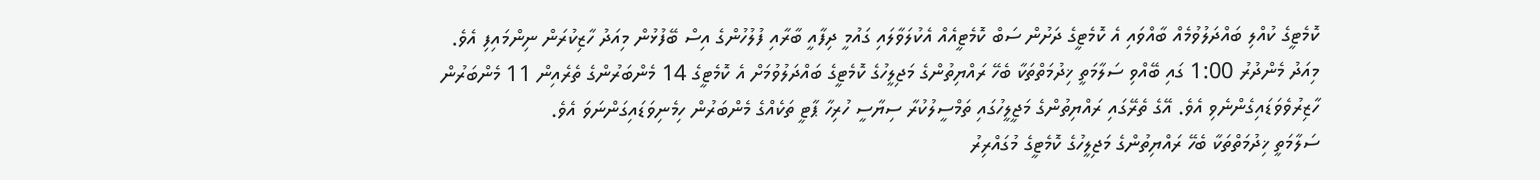ކޮމެޓީގެ ކުއްލި ބައްދަލުވުމެއް ބާއްވައި އެ ކޮމެޓީގެ ދަށުން ސަބް ކޮމެޓީއެއް އެކުލަވާލައި ގައުމީ ދިފާއީ ބާރާއި ފުލުހުންގެ އިސް ބޭފުޅުން މިއަދު ހާޒިކުރަން ނިންމައިފި އެވެ.
މިއަދު މެންދުރު 1:00 ގައި ބޭއްވި ސަލާމަތީ ޚިދުމަތްތަކާ ބެހޭ ރައްޔިތުންގެ މަޖިލީހުގެ ކޮމެޓީގެ ބައްދަލުވުމަށް އެ ކޮމެޓީގެ 14 މެންބަރުންގެ ތެރެއިން 11 މެންބަރުން ހާޒިރުވެވަޑައިގެންނެވި އެވެ. އޭގެ ތެރޭގައި ރައްޔިތުންގެ މަޖީލީހުގައި ތަމްސީލުކުރާ ސިޔާސީ ހުރިހާ ޕާޓީ ތަކެއްގެ މެންބަރުން ހިމެނިވަޑައިގަންނަވަ އެވެ.
ސަލާމަތީ ޚިދުމަތްތަކާ ބެހޭ ރައްޔިތުންގެ މަޖިލީހުގެ ކޮމެޓީގެ މުގައްރިރު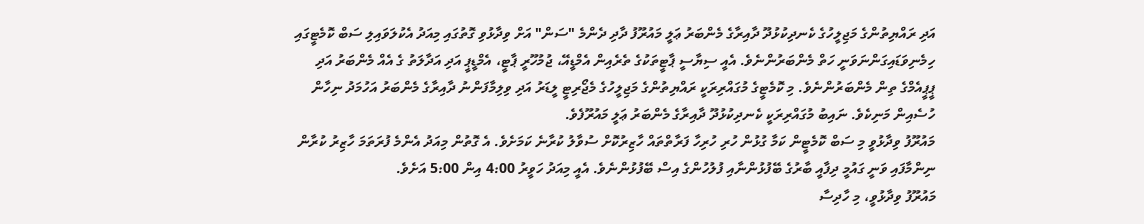އަދި ރައްޔިތުންގެ މަޖިލީހުގެ ކެނދިކުޅުދޫ ދާއިރާގެ މެންބަރު ޢަލީ މައުރޫފު ދާދި ދެންމެ "ސަން" އަށް ވިދާޅުވި ގޮތުގައި މިއަދު އެކުލަވައިލި ސަބް ކޮމެޓީގައި ހިމެނިވަޑައިގަންނަވަނީ ހަތް މެންބަރުންނެވެ. އެއީ ސިޔާސީ ޕާޓީތަކުގެ ތެރެއިން އެމްޑީއޭ، ޖުމުހޫރީ ޕާޓީ، އެމްޑީޕީ އަދި އަދާލަތު ގެ އެއް މެންބަރު އަދި ޕީޕީއެމްގެ ތިން މެންބަރުންނެވެ. މި ކޮމެޓީގެ މުގައްރިރަކީ ރައްޔިތުންގެ މަޖިލީހުގެ މެޖޯރިޓީ ލީޑަރު އަދި ވިލިމާފަންނު ދާއިރާގެ މެންބަރު އަހުމަދު ނިހާން ހުސެއިން މަނިކެވެ. ނައިބު މުގައްރިރަކީ ކެނދިކުޅުދޫ ދާއިރާގެ މެންބަރު ޢަލީ މައުރޫފެވެ.
މައުރޫފު ވިދާޅުވީ މި ސަބް ކޮމެޓީން ކަމާ ގުޅުން ހުރި ހުރިހާ ފަރާތްތައް ހާޒިރުކޮށް ސުވާލު ކުރާނެ ކަމަށެވެ. އެ ގޮތުން މިއަދު އެންމެ ފުރަތަމަ ހާޒިރު ކުރާން ނިންމާފައި ވަނީ ގައުމީ ދިފާއީ ބާރުގެ ބޭފުޅުންނާއި ފުލުހުންގެ އިސް ބޭފުޅުންނެވެ. އެއީ މިއަދު ހަވީރު 4:00 އިން 5:00 އަށެވެ.
މައުރޫފު ވިދާޅުވީ، މި ހާދިސާ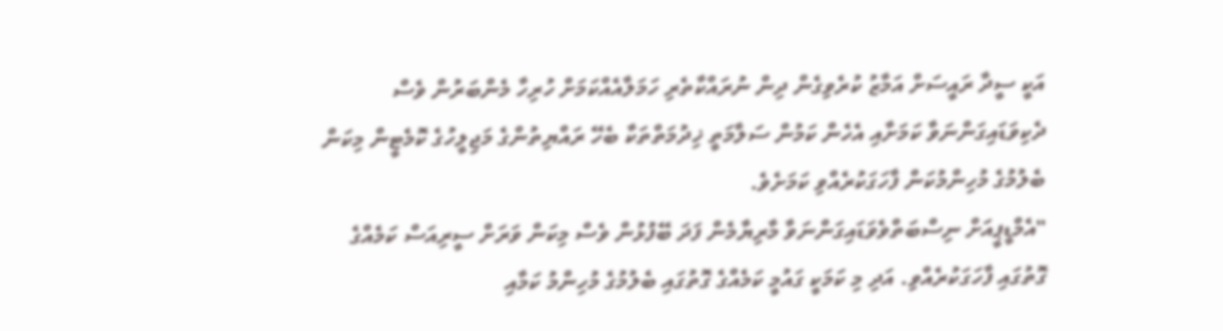އަކީ ސީދާ ރައީސަށް އަމާޒު ކުރެވިގެން ދިން ނުރައްކާތެރި ހަމަލާއެއްކަމަށް ހުރިހާ މެންބަރުން ވެސް ދެކިވަޑައިގަންނަވާ ކަމަށާއި އެހެން ކަމުން ސަލާމަތީ ޚިދުމަތްތަކާ ބެހޭ ރައްޔިތުންގެ މަޖިލީހުގެ ކޮމެޓީން މިކަން ބެލުމުގެ މުހިންމުކަން ފާހަގަކުރެއްވި ކަމަށެވެ.
"އެމްޑީޕީއަށް ނިސްބަތްވެވަޑައިގަންނަވާ މާރިޔާމެން ފަދަ ބޭފުޅުން ވެސް މިކަން ވަރަށް ސީރިއަސް ކަމެއްގެ ގޮތުގައި ފާހަގަކުރެއްވި. އަދި މި ކަމަކީ ގައުމީ ކަމެއްގެ ގޮތުގައި ބެލުމުގެ މުހިންމު ކަމާއި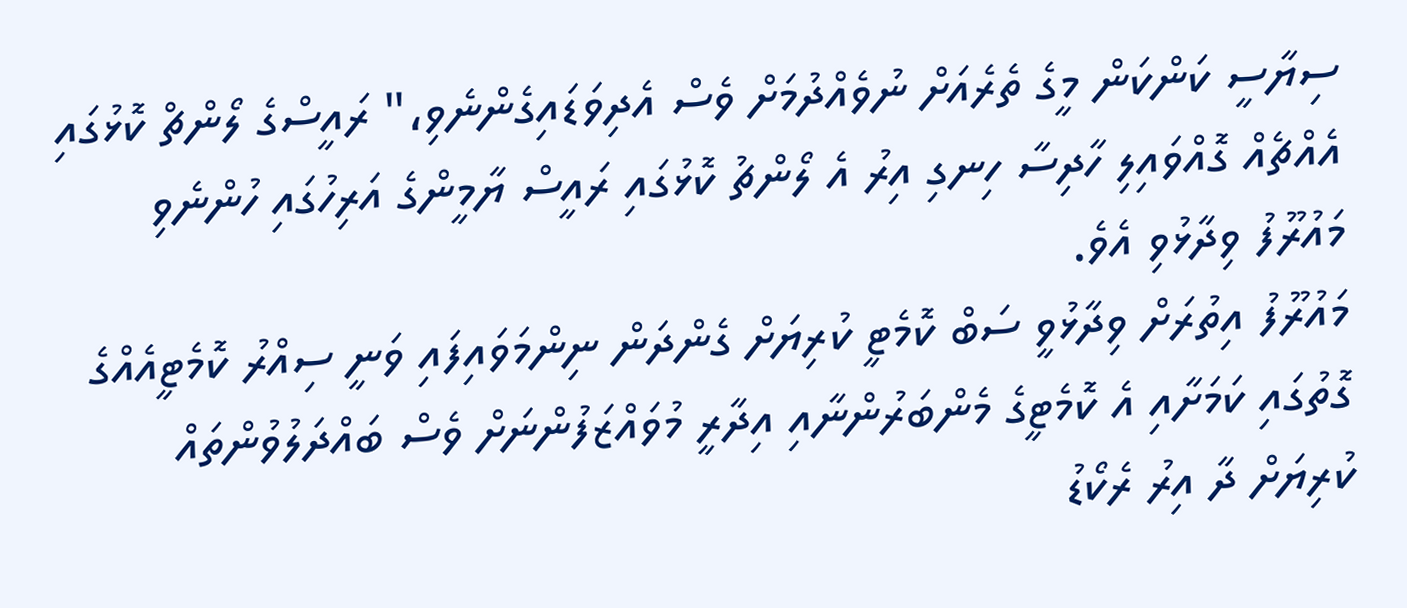ސިޔާސީ ކަންކަން މީގެ ތެރެއަށް ނުވެއްދުމަށް ވެސް އެދިވަޑައިގެންނެވި،" ރައީސްގެ ލޯންޗް ކޮޅުގައި އެއްޗެއް ގޮއްވައިލި ހާދިސާ ހިނގި އިރު އެ ލޯންޗު ކޮޅުގައި ރައީސް ޔާމީންގެ އަރިހުގައި ހުންނެވި މައުރޫފު ވިދާޅުވި އެވެ.
މައުރޫފު އިތުރަށް ވިދާޅުވީ ސަބް ކޮމެޓީ ކުރިޔަށް ގެންދަން ނިންމަވައިފައި ވަނީ ސިއްރު ކޮމެޓީއެއްގެ ގޮތުގައި ކަމަށާއި އެ ކޮމެޓީގެ މެންބަރުންނާއި އިދާރީ މުވައްޒަފުންނަށް ވެސް ބައްދަލުވުންތައް ކުރިޔަށް ދާ އިރު ރެކޯޑު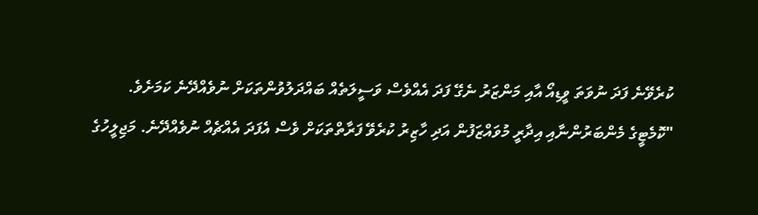ކުރެވޭނެ ފަދަ ނުވަތަ ވީޑިއޯ އާއި މަންޒަރު ނެގޭ ފަދަ އެއްވެސް ވަސީލަތެއް ބައްދަލުވުންތަކަށް ނުވެއްދޭނެ ކަމަށެވެ.
"ކޮމެޓީގެ މެންބަރުންނާއި އިދާރީ މުވައްޒަފުން އަދި ހާޒިރު ކުރެވޭ ފަރާތްތަކަށް ވެސް އެފަދަ އެއްޗެއް ނުވެއްދޭނެ. މަޖިލީހުގެ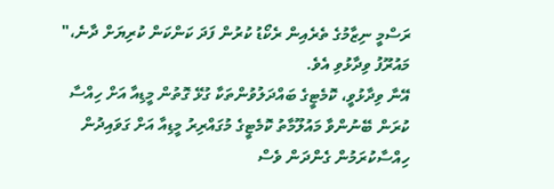ރަސްމީ ނިޒާމުގެ ތެރެއިން ރެކޯޑު ކުރުން ފަދަ ކަންކަން ކުރިޔަށް ދާނެ،" މައުރޫފު ވިދާޅުވި އެވެ.
އޭނާ ވިދާޅުވީ، ކޮމެޓީގެ ބައްދަލުވުންތަކާ ގުޅޭ ގޮތުން މީޑިއާ އަށް ހިއްސާ ކުރަން ބޭނުންވާ މައުލޫމާތު ކޮމެޓީގެ މުގައްރިރު މީޑިއާ އަށް ގަވައިދުން ހިއްސާކުރަމުން ގެންދަން ވެސް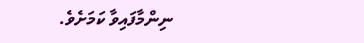ނިންމާފައިވާ ކަމަށެވެ.